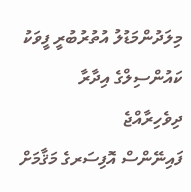މިލަދުންމަޑުލު އުތުރުބުރީ ފީވަކު ކައުންސިލްގެ އިދާރާ
ދިވެހިރާއްޖެ
ފައިނޭންސް އޮފިސަރގެ މަޤާމަށް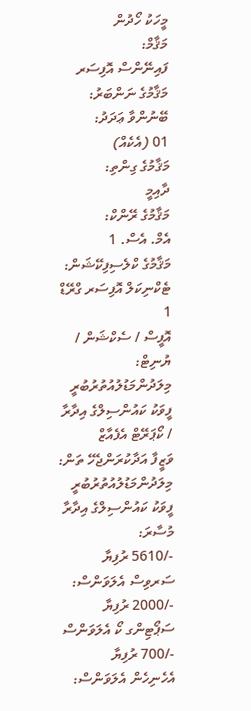މީހަކު ހޯދުން
މަޤާމް:
ފައިނޭންސް އޮފިސަރ
މަޤާމުގެ ނަންބަރު:
ބޭނުންވާ ޢަދަދު:
01 (އެކެއް)
މަޤާމުގެ ގިންތި:
ދާއިމީ
މަޤާމުގެ ރޭންކް:
އެމް. އެސް. 1
މަޤާމުގެ ކްލެސިފިކޭޝަން:
ޓެކްނިކަލް އޮފިސަރ ގްރޭޑް 1
އޮފީސް / ސެކްޝަން / ޔުނިޓް:
މިލަދުންމަޑުލުއުތުރުބުރީ ފީވަކު ކައުންސިލްގެ އިދާރާ / ކޯޕަރޭޓް އެފެއާޒް
ވަޒީފާ އަދާކުރަންޖެހޭ ތަން:
މިލަދުންމަޑުލުއުތުރުބުރީ ފީވަކު ކައުންސިލްގެ އިދާރާ
މުސާރަ:
-/5610 ރުފިޔާ
ސަރވިސް އެލަވަންސް:
-/2000 ރުފިޔާ
ސަޕޯޓިންގ ކޯ އެލަވަންސް
-/700 ރުފިޔާ
އެހެނިހެން އެލަވަންސް: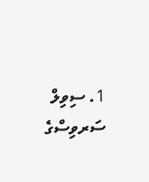1. ސިވިލް ސަރވިސްގެ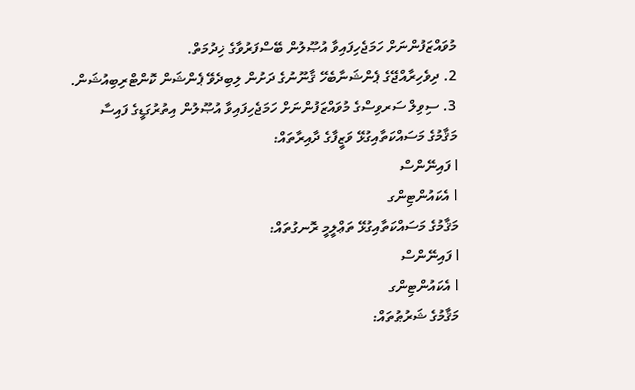މުވައްޒަފުންނަށް ހަމަޖެހިފައިވާ އުޞޫލުން ބޭސްފަރުވާގެ ޚިދުމަތް.
2. ދިވެހިރާއްޖޭގެ ޕެންޝަނާބެހޭ ޤާނޫނުގެ ދަށުން ލިބިދެވޭ ޕެންޝަން ކޮންޓްރިބިއުޝަން.
3. ސިވިލް ސަރވިސްގެ މުވައްޒަފުންނަށް ހަމަޖެހިފައިވާ އުޞޫލުން އިތުރުގަޑީގެ ފައިސާ
މަޤާމުގެ މަސައްކަތާއިގުޅޭ ވަޒީފާގެ ދާއިރާތައް:
l ފައިނޭންސް
l އެކައުންޓިންގ
މަޤާމުގެ މަސައްކަތާއިގުޅޭ ތަޢްލީމީ ރޮނގުތައް:
l ފައިނޭންސް
l އެކައުންޓިންގ
މަޤާމުގެ ޝަރުޠުތައް: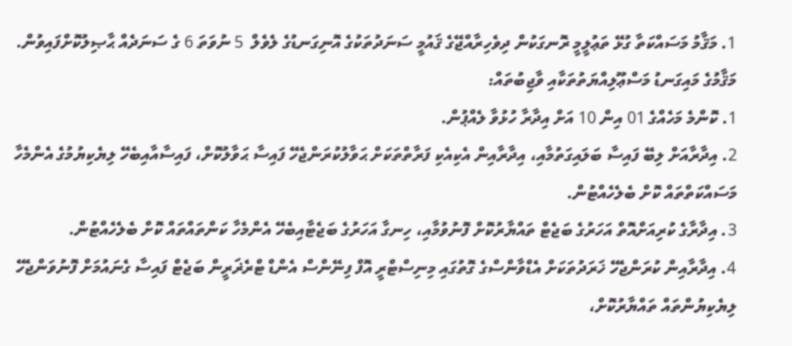1. މަޤާމު މަސައްކަތާ ގުޅޭ ތަޢުލީމީ ރޮނގަކުން ދިވެހިރާއްޖޭގެ ޤައުމީ ސަނަދުތަކުގެ އޮނިގަނޑުގެ ލެވެލް  5 ނުވަތަ 6 ގެ ސަނަދެއް ޙާޞިލުކޮށްފައިވުން.
މަޤާމުގެ މައިގަނޑު މަސްޢޫލިއްޔަތުތަކާއި ވާޖިބުތައް:
1. ކޮންމެ މަހެއްގެ 01 އިން 10 އަށް އިދާރާ ހުޅުވާ ލެއްޕުން.
2. އިދާރާއަށް ލިބޭ ފައިސާ ބަލައިގަތުމާއި، އިދާރާއިން އެކިއެކި ފަރާތްތަކަށް ޙަވާލުކުރަންޖެހޭ ފައިސާ ޙަވާލުކޮށް، ފައިސާއާއިބެހޭ ލިޔެކިޔުމުގެ އެންމެހާ މަސައްކަތްތައް ކޮށް ބެލެހެއްޓުން.
3. އިދާރާގެ ކުރިއަށްއޮތް އަހަރުގެ ބަޖެޓް ތައްޔާރުކޮށް ފޮނުވުމާއި، ހިނގާ އަހަރުގެ ބަޖެޓާއިބެހޭ އެންމެހާ ކަންތައްތައް ކޮށް ބެލެހެއްޓުން.
4. އިދާރާއިން ކުރަންޖެހޭ ޚަރަދުތަކަށް އެޑްވާންސްގެ ގޮތުގައި މިނިސްޓްރީ އޮފް ފިނޭންސް އެންޑް ޓްރެޜަރީން ބަޖެޓް ފައިސާ ގެނައުމަށް ފޮނުވަންޖެހޭ ލިޔެކިޔުންތައް ތައްޔާރުކޮށް،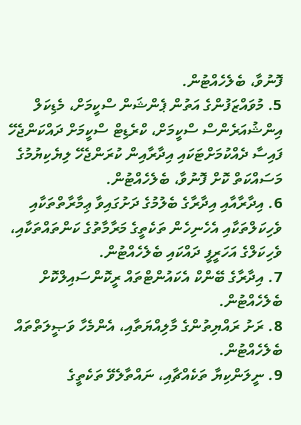ފޮނުވާ، ބެލެހެއްޓުން.
5. މުވައްޒަފުންގެ އަތުން ޕެންޝަން ސްކީމަށް، މެޑިކަލް އިންޝުއަރެންސް ސްކީމަށް، ކްރެޑިޓް ސްކީމަށް ދައްކަންޖެހޭ ފައިސާ ދެއްކުމަށްޓަކައި އިދާރާއިން ކުރަންޖެހޭ ލިޔެކިޔުމުގެ މަސައްކަތް ކޮށް ފޮނުވާ، ބެލެހެއްޓުން.
6. އިދާރާއާއި އިދާރާގެ ބެލުމުގެ ދަށުގައިވާ ޢިމާރާތްތަކާއި ވެހިކަލްތަކާއި އެހެނިހެން ތަކެތީގެ މަރާމާތުގެ ކަންތައްތަކާއި، ވެހިކަލްގެ އަހަރީފީ ދައްކައި ބެލެހެއްޓުން.
7. އިދާރާގެ ބޭންކް އެކައުންޓްތައް ރީކޮންސައިލްކޮށް ބެލެހެއްޓުން.
8. ރަށު ރައްޔިތުންގެ މާލިއްޔަތާއި، އެންމެހާ ވަޞީލަތްތައް ބެލެހެއްޓުން.
9. ނީލަންކިޔާ ތަކެއްޗާއި، ނައްތާލެވޭ ތަކެތީގެ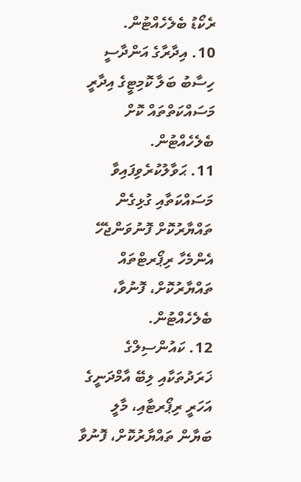ރެކޯޑު ބެލެހެއްޓުން.
10. އިދާރާގެ އަންދާސީ ހިސާބު ބަލާ ކޮމިޓީގެ އިދާރީ މަސައްކަތްތައް ކޮށް ބެލެހެއްޓުން.
11. ޙަވާލުކުރެވިފައިވާ މަސައްކަތާއި ގުޅިގެން ތައްޔާރުކޮށް ފޮނުވަންޖެހޭ އެންމެހާ ރިޕޯރޓްތައް ތައްޔާރުކޮށް، ފޮނުވާ، ބެލެހެއްޓުން.
12. ކައުންސިލްގެ ޚަރަދުތަކާއި ލިބޭ އާމްދަނީގެ އަހަރީ ރިޕޯރޓާއި، މާލީ ބަޔާން ތައްޔާރުކޮށް، ފޮނުވާ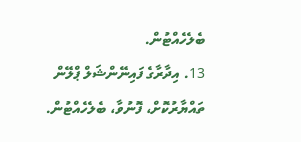ބެލެހެއްޓުން.
13. އިދާރާގެ ފައިނޭންޝަލް ޕްލޭން ތައްޔާރުކޮށް، ފޮނުވާ، ބެލެހެއްޓުން.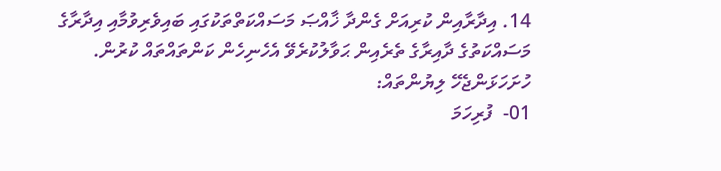14. އިދާރާއިން ކުރިއަށް ގެންދާ ޚާއްޞަ މަސައްކަތްތަކުގައި ބައިވެރިވުމާއި އިދާރާގެ މަސައްކަތުގެ ދާއިރާގެ ތެރެއިން ޙަވާލުކުރެވޭ އެހެނިހެން ކަންތައްތައް ކުރުން.
ހުށަހަޅަންޖެހޭ ލިޔުންތައް:
01-  ފުރިހަމަ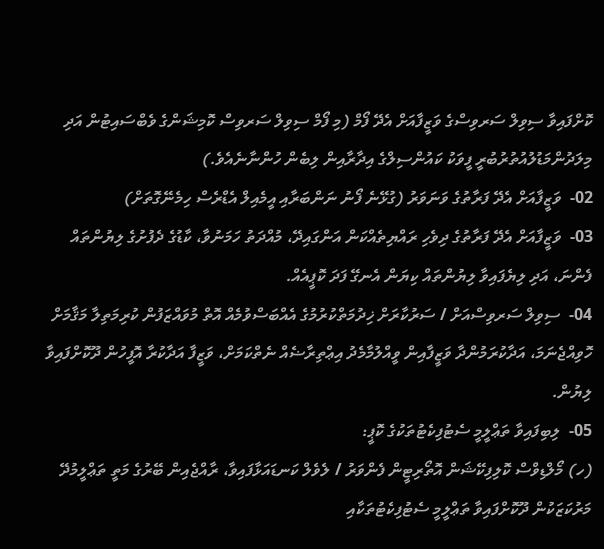ކޮށްފައިވާ ސިވިލް ސަރވިސްގެ ވަޒީފާއަށް އެދޭ ފޯމް (މި ފޯމް ސިވިލް ސަރވިސް ކޮމިޝަންގެ ވެބްސައިޓުން އަދި މިލަދުންމަޑުލުއުތުރުބުރީ ފީވަކު ކައުންސިލްގެ އިދާރާއިން ލިބެން ހުންނާނެއެވެ.)
02-  ވަޒީފާއަށް އެދޭ ފަރާތުގެ ވަނަވަރު (ގުޅޭނެ ފޯނު ނަންބަރާއި އީމެއިލް އެޑްރެސް ހިމެނޭގޮތަށް)
03-  ވަޒީފާއަށް އެދޭ ފަރާތުގެ ދިވެހި ރައްޔިތެއްކަން އަންގައިދޭ، މުއްދަތު ހަމަނުވާ، ކާޑުގެ ދެފުށުގެ ލިޔުންތައް ފެންނަ، އަދި ލިޔެފައިވާ ލިޔުންތައް ކިޔަން އެނގޭ ފަދަ ކޮޕީއެއް.
04-  ސިވިލް ސަރވިސްއަށް / ސަރުކާރަށް ޚިދުމަތްކުރުމުގެ އެއްބަސްވުމެއް އޮތް މުވައްޒަފުން ކުރިމަތިލާ މަޤާމަށް ހޮވިއްޖެނަމަ، އަދާކުރަމުންދާ ވަޒީފާއިން ވީއްލުމާމެދު އިޢްތިރާޟެއް ނެތްކަމަށް، ވަޒީފާ އަދާކުރާ އޮފީހުން ދޫކޮށްފައިވާ ލިޔުން.
05-  ލިބިފައިވާ ތަޢްލީމީ ސެޓުފިކެޓުތަކުގެ ކޮޕީ:
(ހ) މޯލްޑިވްސް ކޮލިފިކޭޝަން އޮތޯރިޓީން ފެންވަރު / ލެވެލް ކަނޑައަޅާފައިވާ، ރާއްޖެއިން ބޭރުގެ މަތީ ތަޢްލީމުދޭ މަރުކަޒަކުން ދޫކޮށްފައިވާ ތަޢްލީމީ ސެޓުފިކެޓުތަކާއި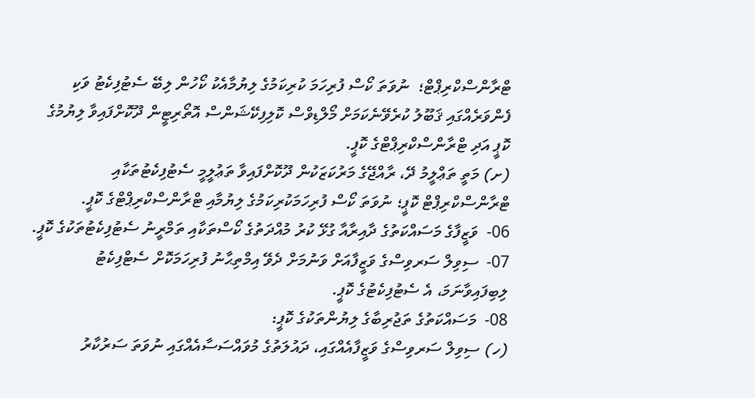ޓްރާންސްކްރިޕްޓް؛  ނުވަތަ ކޯސް ފުރިހަމަ ކުރިކަމުގެ ލިޔުމާއެކު ކޯހުން ލިބޭ ސެޓުފިކެޓު ވަކި ފެންވަރެއްގައި ޤަބޫލު ކުރެވޭނެކަމަށް މޯލްޑިވްސް ކޮލިފިކޭޝަންސް އޮތޯރިޓީން ދޫކޮށްފައިވާ ލިޔުމުގެ ކޮޕީ އަދި ޓްރާންސްކްރިޕްޓްގެ ކޮޕީ.
(ށ) މަތީ ތަޢްލީމު ދޭ، ރާއްޖޭގެ މަރުކަޒަކުން ދޫކޮށްފައިވާ ތަޢުލީމީ ސެޓުފިކެޓުތަކާއި ޓްރާންސްކްރިޕްޓް ކޮޕީ؛ ނުވަތަ ކޯސް ފުރިހަމަކުރިކަމުގެ ލިޔުމާއި ޓްރާންސްކްރިޕްޓްގެ ކޮޕީ.
06-  ވަޒީފާގެ މަސައްކަތުގެ ދާއިރާއާ ގުޅޭ ކުރު މުއްދަތުގެ ކޯސްތަކާއި ތަމްރީނު ސެޓުފިކެޓުތަކުގެ ކޮޕީ.
07-  ސިވިލް ސަރވިސްގެ ވަޒީފާއަށް ވަނުމަށް ދެވޭ އިމްތިޙާނު ފުރިހަމަކޮށް ސެޓްފިކެޓު ލިބިފައިވާނަމަ، އެ ސެޓުފިކެޓުގެ ކޮޕީ.
08-  މަސައްކަތުގެ ތަޖުރިބާގެ ލިޔުންތަކުގެ ކޮޕީ:
(ހ) ސިވިލް ސަރވިސްގެ ވަޒީފާއެއްގައި، ދައުލަތުގެ މުވައްސަސާއެއްގައި ނުވަތަ ސަރުކާރު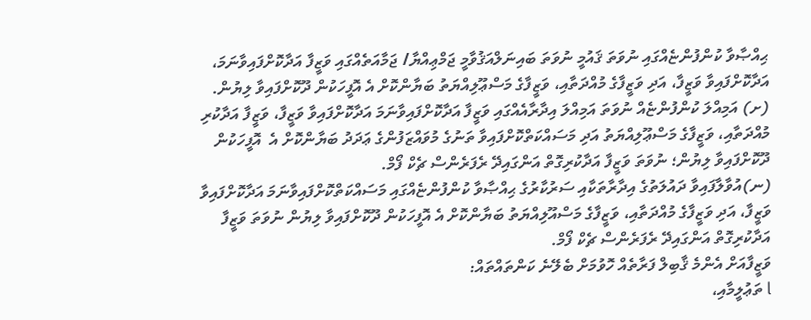ޙިއްޞާވާ ކުންފުންޏެއްގައި ނުވަތަ ޤައުމީ ނުވަތަ ބައިނަލްއަޤުވާމީ ޖަމްޢިއްޔާ/ ޖަމާއަތެއްގައި ވަޒީފާ އަދާކޮށްފައިވާނަމަ، އަދާކޮށްފައިވާ ވަޒީފާ، އަދި ވަޒީފާގެ މުއްދަތާއި، ވަޒީފާގެ މަސްޢޫލިއްޔަތު ބަޔާންކޮށް އެ އޮފީހަކުން ދޫކޮށްފައިވާ ލިޔުން.
(ށ) އަމިއްލަ ކުންފުންޏެއް ނުވަތަ އަމިއްލަ އިދާރާއެއްގައި ވަޒީފާ އަދާކޮށްފައިވާނަމަ އަދާކޮށްފައިވާ ވަޒީފާ، ވަޒީފާ އަދާކުރި މުއްދަތާއި، ވަޒީފާގެ މަސްޢޫލިއްޔަތު އަދި މަސައްކަތްކޮށްފައިވާ ތަނުގެ މުވައްޒަފުންގެ ޢަދަދު ބަޔާންކޮށް އެ  އޮފީހަކުން ދޫކޮށްފައިވާ ލިޔުން؛ ނުވަތަ ވަޒީފާ އަދާކުރިގޮތް އަންގައިދޭ ރެފަރެންސް ޗެކް ފޯމް.
(ނ)އުވާލާފައިވާ ދައުލަތުގެ އިދާރާތަކާއި ސަރުކާރުގެ ޙިއްޞާވާ ކުންފުންޏެއްގައި މަސައްކަތްކޮށްފައިވާނަމަ އަދާކޮށްފައިވާ ވަޒީފާ، އަދި ވަޒީފާގެ މުއްދަތާއި، ވަޒީފާގެ މަސްއޫލިއްޔަތު ބަޔާންކޮށް އެ އޮފީހަކުން ދޫކޮށްފައިވާ ލިޔުން ނުވަތަ ވަޒީފާ އަދާކުރިގޮތް އަންގައިދޭ ރެފަރެންސް ޗެކް ފޯމް.
ވަޒީފާއަށް އެންމެ ޤާބިލް ފަރާތެއް ހޮވުމަށް ބެލޭނެ ކަންތައްތައް:
l ތަޢުލީމާއި،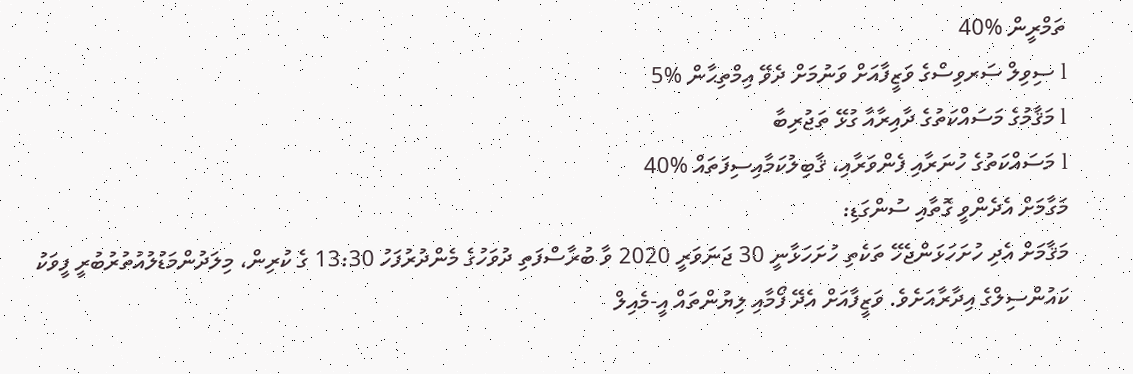ތަމްރީން %40
l ސިވިލް ސަރވިސްގެ ވަޒީފާއަށް ވަނުމަށް ދެވޭ އިމްތިޙާން %5
l މަޤާމުގެ މަސައްކަތުގެ ދާއިރާއާ ގުޅޭ ތަޖުރިބާ
l މަސައްކަތުގެ ހުނަރާއި ފެންވަރާއި، ޤާބިލުކަމާއިސިފަތައް %40
މަގާމަށް އެދެންވީ ގޮތާއި ސުންގަޑި:
މަޤާމަށް އެދި ހުށަހަޅަންޖެހޭ ތަކެތި ހުށަހަޅާނީ 30 ޖަނަވަރީ 2020 ވާ ބުރާސްފަތި ދުވަހުގެ މެންދުރުފަހު 13:30 ގެ ކުރިން، މިލަދުންމަޑުލުއުތުރުބުރީ ފީވަކު ކައުންސިލްގެ އިދާރާއަށެވެ. ވަޒީފާއަށް އެދޭ ފޯމާއި ލިޔުންތައް އީ-މެއިލް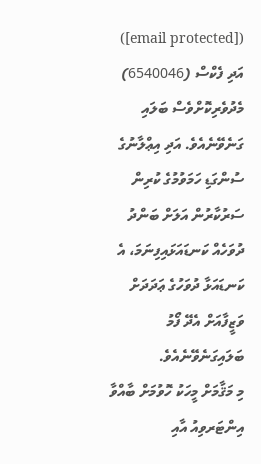([email protected]) އަދި ފެކްސް (6540046) މެދުވެރިކޮށްވެސް ބަލައި ގަނެވޭނެއެވެ. އަދި އިޢްލާނުގެ ސުންގަޑި ހަމަވުމުގެ ކުރިން ސަރުކާރުން އަލަށް ބަންދު ދުވަހެއް ކަނޑައަޅައިފިނަމަ، އެ ކަނޑައަޅާ ދުވަހުގެ ޢަދަދަށް ވަޒީފާއަށް އެދޭ ފޯމު ބަލައިގަނެވޭނެއެވެ.
މި މަޤާމަށް މީހަކު ހޮވުމަށް ބާއްވާ އިންޓަރވިއު އާއި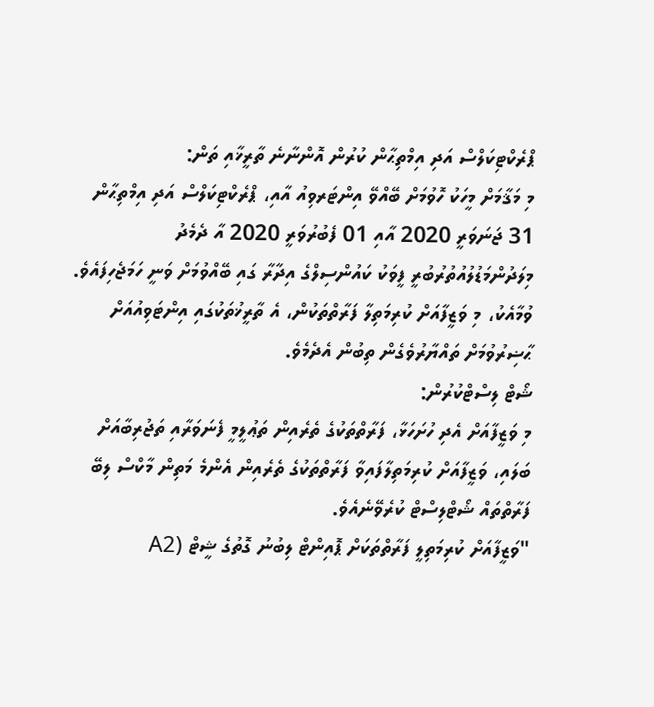ޕްރެކްޓިކަލްސް އަދި އިމްތިޙާން ކުރުން އޮންނާނެ ތާރީޚާއި ތަން:
މި މަޤާމަށް މީހަކު ހޮވުމަށް ބޭއްވޭ އިންޓަރވިއު އާއި، ޕްރެކްޓިކަލްސް އަދި އިމްތިޙާން 31 ޖަނަވަރީ 2020 އާއި 01 ފެބުރުވަރީ 2020 އާ ދެމެދު މިލަދުންމަޑުލުއުތުރުބުރީ ފީވަކު ކައުންސިލްގެ އިދާރާ ގައި ބޭއްވުމަށް ވަނީ ހަމަޖެހިފައެވެ. ވުމާއެކު، މި ވަޒީފާއަށް ކުރިމަތިލާ ފަރާތްތަކުން، އެ ތާރީޚުތަކުގައި އިންޓަވިއުއަށް ޙާޟިރުވުމަށް ތައްޔާރުވެގެން ތިބުން އެދެމެވެ.
ޝޯޓް ލިސްޓްކުރުން:
މި ވަޒީފާއަށް އެދި ހުށަހަޅާ، ފަރާތްތަކުގެ ތެރެއިން ތަޢުލީމީ ފެނަވަރާއި ތަޖުރިބާއަށް ބަލައި، ވަޒީފާއަށް ކުރިމަތިލާފައިވާ ފަރާތްތަކުގެ ތެރެއިން އެންމެ މަތިން މާކްސް ލިބޭ ފަރާތްތައް ޝޯޓްލިސްޓް ކުރެވޭނެއެވެ.
"ވަޒީފާއަށް ކުރިމަތިލީ ފަރާތްތަކަށް ޕޮއިންޓް ލިބުނު ގޮތުގެ ޝީޓް (A2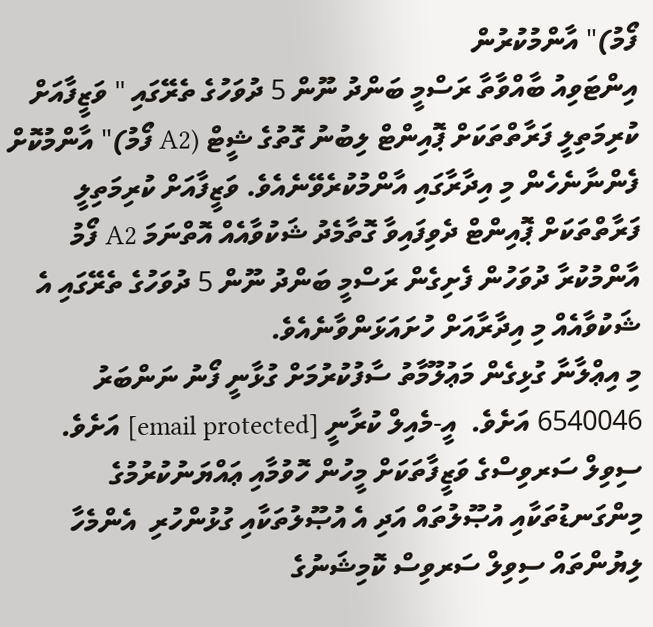ފޯމު)" އާންމުކުރުން
އިންޓަވިއު ބާއްވާތާ ރަސްމީ ބަންދު ނޫން 5 ދުވަހުގެ ތެރޭގައި " ވަޒީފާއަށް ކުރިމަތިލީ ފަރާތްތަކަށް ޕޮއިންޓް ލިބުނު ގޮތުގެ ޝީޓް (A2 ފޯމު)" އާންމުކޮށް ފެންނާނެހެން މި އިދާރާގައި އާންމުކުރެވޭނެއެވެ. ވަޒީފާއަށް ކުރިމަތިލީ ފަރާތްތަކަށް ޕޮއިންޓް ދެވިފައިވާ ގޮތާމެދު ޝަކުވާއެއް އޮތްނަމަ A2 ފޯމު އާންމުކުރާ ދުވަހުން ފެށިގެން ރަސްމީ ބަންދު ނޫން 5 ދުވަހުގެ ތެރޭގައި އެ ޝަކުވާއެއް މި އިދާރާއަށް ހުށައަޅަންވާނެއެވެ.
މި އިޢްލާނާ ގުޅިގެން މަޢުލޫމާތު ސާފުކުރުމަށް ގުޅާނީ ފޯނު ނަންބަރު 6540046 އަށެވެ.  އީ-މެއިލް ކުރާނީ [email protected] އަށެވެ. ސިވިލް ސަރވިސްގެ ވަޒީފާތަކަށް މީހުން ހޮވުމާއި ޢައްޔަނުކުރުމުގެ މިންގަނޑުތަކާއި އުޞޫލުތައް އަދި އެ އުޞޫލުތަކާއި ގުޅުންހުރި  އެންމެހާ ލިޔުންތައް ސިވިލް ސަރވިސް ކޮމިޝަނުގެ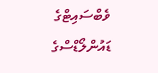ވެބްސައިޓްގެ ޑައުންލޯޑްސްގެ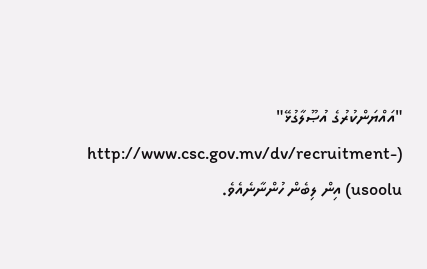"އައްޔަންކުރުގެ އުޞޫލާގުޅޭ" (http://www.csc.gov.mv/dv/recruitment-usoolu) އިން ލިބެން ހުންނާނެއެވެ.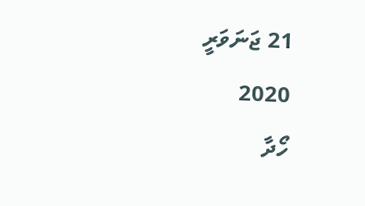21 ޖަނަވަރީ 2020
ހޯދާ